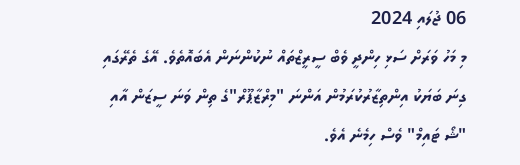06 ޖުލައި 2024
މި މަހު ވަރަށް ސަޅި ހިންދީ ވެބް ސީރީޒްތައް ނުކުންނަން އެބައޮތެވެ. އޭގެ ތެރޭގައި ގިނަ ބަޔަކު އިންތިޒާރުކުރަމުން އަންނަ "މިރްޒާޕޫރް"ގެ ތިން ވަނަ ސީޒަން އާއި "ޝޯ ޓައިމް" ވެސް ހިމެނެ އެވެ.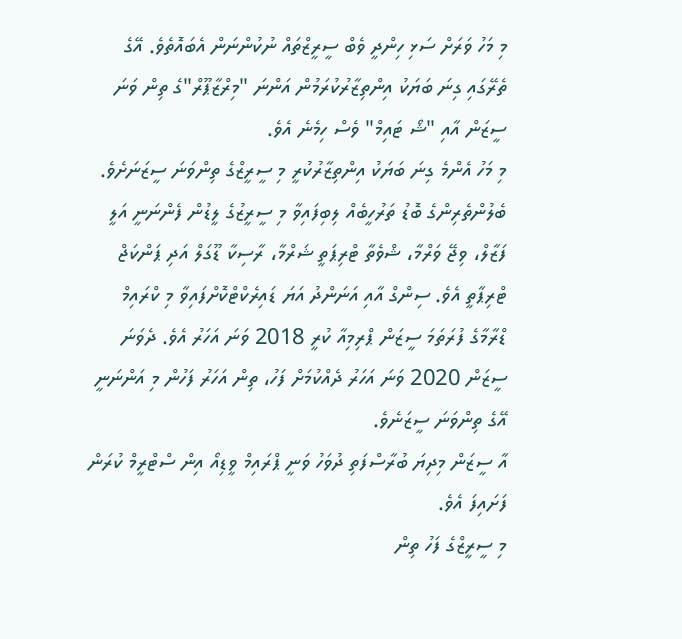މި މަހު ވަރަށް ސަޅި ހިންދީ ވެބް ސީރީޒްތައް ނުކުންނަން އެބައޮތެވެ. އޭގެ ތެރޭގައި ގިނަ ބަޔަކު އިންތިޒާރުކުރަމުން އަންނަ "މިރްޒާޕޫރް"ގެ ތިން ވަނަ ސީޒަން އާއި "ޝޯ ޓައިމް" ވެސް ހިމެނެ އެވެ.
މި މަހު އެންމެ ގިނަ ބަޔަކު އިންތިޒާރުކުރީ މި ސީރީޒްގެ ތިންވަނަ ސީޒަނަށެވެ. ބެލުންތެރިންގެ ބޮޑު ތަރުހީބެއް ލިބިފައިވާ މި ސީރީޒުގެ ލީޑުން ފެންނަނީ އަލީ ފަޒާލް، ވިޖޭ ވަރްމާ، ޝްވެތާ ޓްރިޕަތީ ޝަރްމާ، ރާސިކާ ޑޫގަލް އަދި ޕަންކަޖް ޓްރިޕާތީ އެވެ. ސިންގް އާއި އަނަންދު އަޔަ ޑައިރެކްޓްކޮށްފައިވާ މި ކްރައިމް ޑްރާމާގެ ފުރަތަމަ ސީޒަން ޕްރިމިއާ ކުރީ 2018 ވަނަ އަހަރު އެވެ. ދެވަނަ ސީޒަން 2020 ވަނަ އަހަރު ދެއްކުމަށް ފަހު، ތިން އަހަރު ފަހުން މި އަންނަނީ އޭގެ ތިންވަނަ ސީޒަނެވެ.
އާ ސީޒަން މިދިޔަ ބުރާސްފަތި ދުވަހު ވަނީ ޕްރައިމް ވީޑިއޯ އިން ސްޓްރީމް ކުރަން ފަށައިފަ އެވެ.
މި ސީރީޒްގެ ފަހު ތިން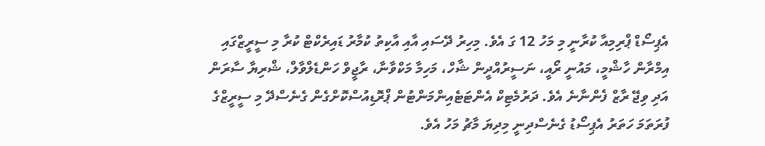އެޕިސޯޑް ޕްރިމިއާ ކުރާނީ މި މަހު 12 ގަ އެވެ. މިހިރު ދޭސައި އާއި އާކިތު ކުމާރު ޑައިރެކްޓް ކުރާ މި ސީރީޒްގައި އިމްރާން ހާޝްމީ، މައުނީ ރޯއީ، ނަސީރުއްދީން ޝާހް، މަހިމާ މަކްވާނާ، ރާޖީވް ހަންޑެލްވާލް، ޝްރިޔާ ސާރަން އަދި ވިޖޭ ރާޒް ފެންނާނެ އެވެ. ދަރުމެޓިކް އެންޓަޓެއިންމަންޓުން ޕްރޮޑިއުސްކޮށްގެން ގެނެސްދޭ މި ސީރީޒްގެ ފުރަތަމަ ހަތަރު އެޕިސޯޑު ގެނެސްދިނީ މިދިޔަ މާޗު މަހު އެވެ.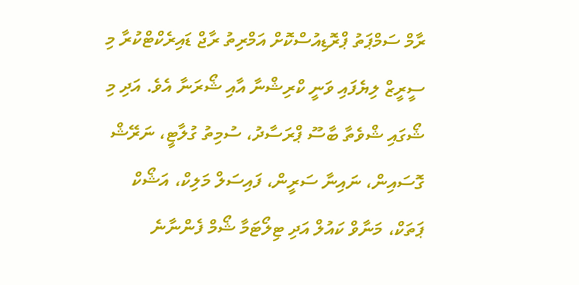ރާމް ސަމްޕަތު ޕްރޮޑިއުސްކޮށް އަމްރިތު ރާޖް ޑައިރެކްޓްކުރާ މި ސީރީޒް ލިޔެފައި ވަނީ ކްރިޝްނާ އާއި ޝޯރަނާ އެވެ. އަދި މި ޝޯގައި ޝްވެތާ ބާސޫ ޕްރަސާދު، ސުމިތު ގުލާޓީ، ނަރޭޝް ގޮސައިން، ނައިނާ ސަރީން، ފައިސަލް މަލިކް، އަޝޯކް ޕަތަކް، މަނާވް ކައުލް އަދި ޓިލޯޓަމާ ޝޯމް ފެންނާނެ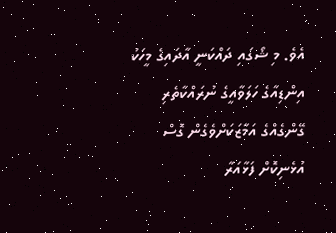އެވެ. މި ޝޯގައި ދައްކަނީ އާދައިގެ މީހަކު އިންޑިއާގެ ހަލަވާއީގެ ނުރައްކާތެރި ގޭންގެއްގެ އަމާޒަކަށްވެގެން ގޮސް އުޅެނިކޮށް ފަޅާއަރާ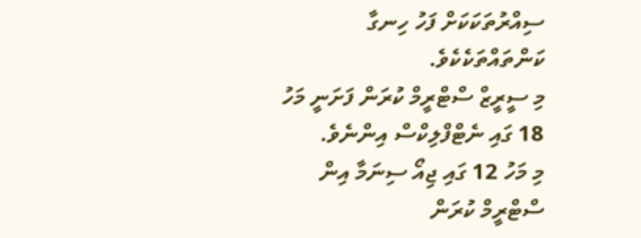ސިއްރުތަކަކަށް ފަހު ހިނގާ ކަންތައްތަކެކެވެ.
މި ސީރީޒް ސްޓްރީމް ކުރަން ފަށަނީ މަހު 18 ގައި ނެޓްފްލިކްސް އިންނެވެ.
މި މަހު 12 ގައި ޖިއޯ ސިނަމާ އިން ސްޓްރީމް ކުރަން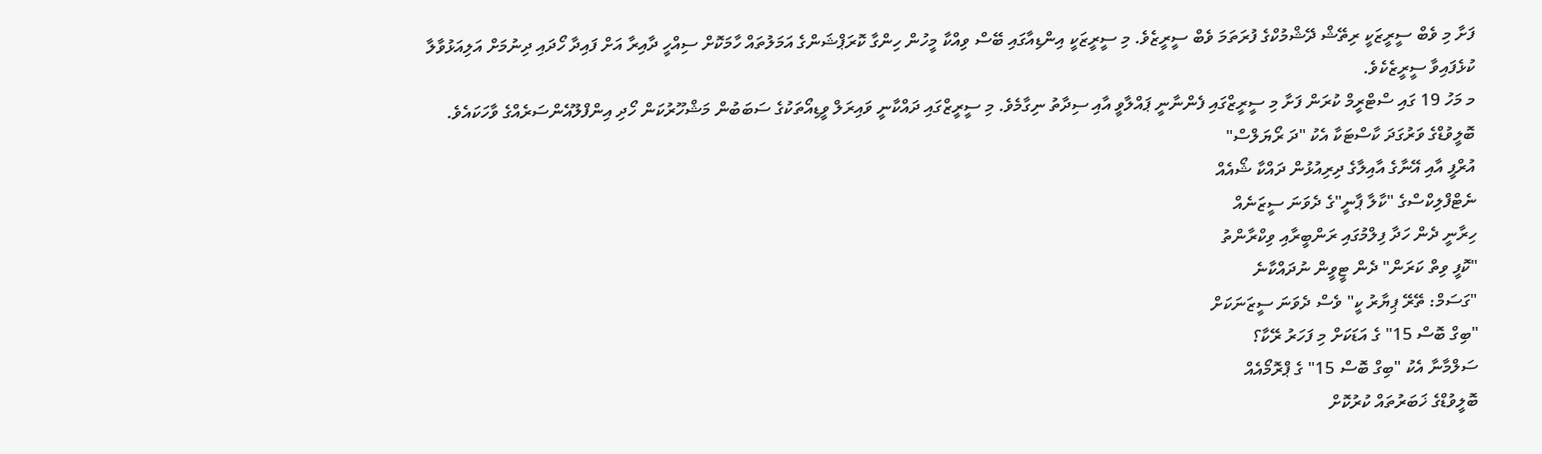ފަށާ މި ވެބް ސީރީޒަކީ ރިތޭޝް ދޭޝްމުކްގެ ފުރަތަމަ ވެބް ސީރީޒެވެ. މި ސީރީޒަކީ އިންޑިއާގައި ބޭސް ވިއްކާ މީހުން ހިންގާ ކޮރަޕްޝަންގެ އަމަލުތައް ހާމަކޮށް ސިއްހީ ދާއިރާ އަށް ފައިދާ ހޯދައި ދިނުމަށް އަލިއަޅުވާލާ ކުޅެފައިވާ ސީރީޒެކެވެ.
މ މަހު 19 ގައި ސްޓްރީމް ކުރަން ފަށާ މި ސީރީޒްގައި ފެންނާނީ ޕައްލާވީ އާއި ސިދާތު ނިގާމެވެ. މި ސީރީޒްގައި ދައްކާނީ ވައިރަލް ވީޑިއޯތަކުގެ ސަބަބުން މަޝްހޫރުކަން ހޯދި އިންފްލޫއެންސަރެއްގެ ވާހަކައެވެ.
ބޮލީވުޑްގެ ވަރުގަދަ ކާސްޓަކާ އެކު "ދަ ރޯޔަލްސް"
އުރްފީ އާއި އޭނާގެ އާއިލާގެ ދިރިއުޅުން ދައްކާ ޝޯއެއް
ނެޓްފްލިކްސްގެ "ކާލާ ޕާނީ"ގެ ދެވަނަ ސީޒަނެއް
ހިރާނީ ދެން ހަދާ ފިލްމުގައި ރަންބީރާއި ވިކްރާންތު
"ކޮފީ ވިތް ކަރަން" ދެން ޓީވީން ނުދައްކާނެ
"ގަސަމް: ތޭރޭ ޕިޔާރު ކީ" ވެސް ދެވަނަ ސީޒަނަކަށް
"ބިގް ބޮސް 15" ގެ އަޑަކަށް މި ފަހަރު ރޭކާ؟
ސަލްމާނާ އެކު "ބިގް ބޮސް 15" ގެ ޕްރޮމޯއެއް
ބޮލީވުޑްގެ ޚަބަރުތައް ކުރުކޮށް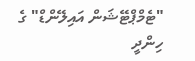"ޓެމްޕްޓޭޝަން އައިލޭންޑް" ގެ ހިންދީ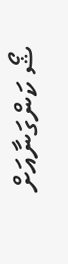ޝޯ ކަންގަނާއަށް